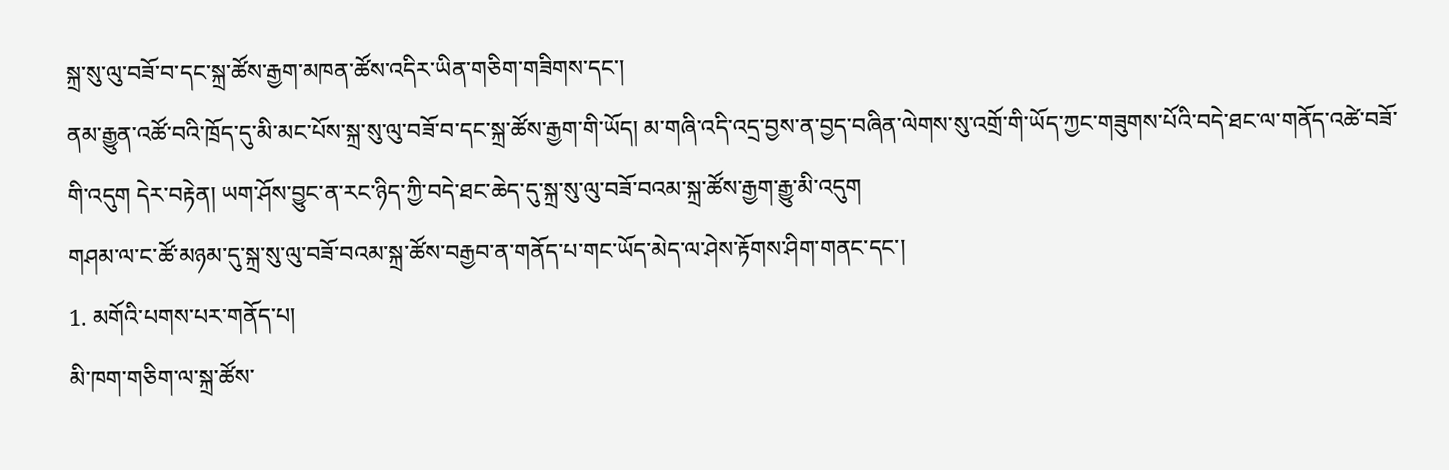སྐྲ་སུ་ལུ་བཟོ་བ་དང་སྐྲ་ཚོས་རྒྱག་མཁན་ཚོས་འདིར་ཡིན་གཅིག་གཟིགས་དང་།
ནམ་རྒྱུན་འཚོ་བའི་ཁྲོད་དུ་མི་མང་པོས་སྐྲ་སུ་ལུ་བཟོ་བ་དང་སྐྲ་ཚོས་རྒྱག་གི་ཡོད། མ་གཞི་འདི་འདྲ་བྱས་ན་བྱད་བཞིན་ལེགས་སུ་འགྲོ་གི་ཡོད་ཀྱང་གཟུགས་པོའི་བདེ་ཐང་ལ་གནོད་འཚེ་བཟོ་གི་འདུག དེར་བརྟེན། ཡག་ཤོས་བྱུང་ན་རང་ཉིད་ཀྱི་བདེ་ཐང་ཆེད་དུ་སྐྲ་སུ་ལུ་བཟོ་བའམ་སྐྲ་ཚོས་རྒྱག་རྒྱུ་མི་འདུག
གཤམ་ལ་ང་ཚོ་མཉམ་དུ་སྐྲ་སུ་ལུ་བཟོ་བའམ་སྐྲ་ཚོས་བརྒྱབ་ན་གནོད་པ་གང་ཡོད་མེད་ལ་ཤེས་རྟོགས་ཤིག་གནང་དང་།
1. མགོའི་པགས་པར་གནོད་པ།
མི་ཁག་གཅིག་ལ་སྐྲ་ཚོས་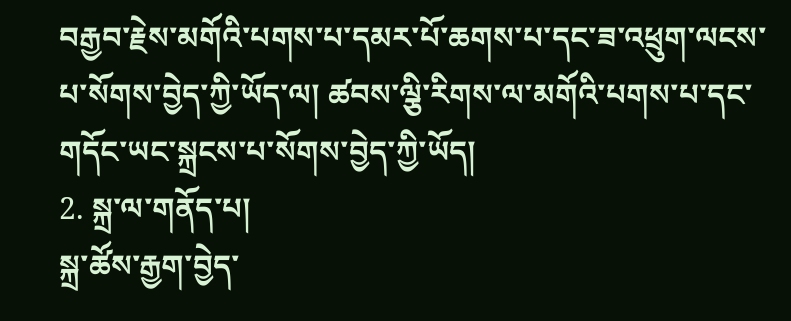བརྒྱབ་རྗེས་མགོའི་པགས་པ་དམར་པོ་ཆགས་པ་དང་ཟ་འཕྲུག་ལངས་པ་སོགས་བྱེད་ཀྱི་ཡོད་ལ། ཚབས་ལྕི་རིགས་ལ་མགོའི་པགས་པ་དང་གདོང་ཡང་སྐྲངས་པ་སོགས་བྱེད་ཀྱི་ཡོད།
2. སྐྲ་ལ་གནོད་པ།
སྐྲ་ཚོས་རྒྱག་བྱེད་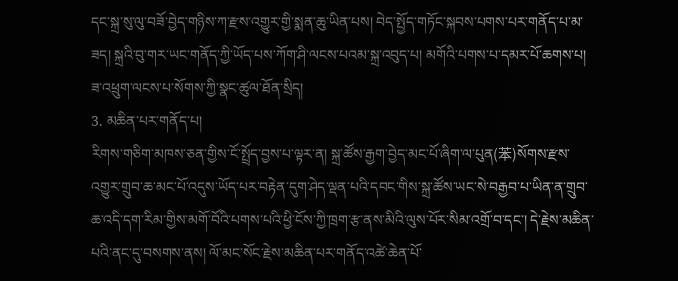དང་སྐྲ་སུ་ལུ་བཟོ་བྱེད་གཉིས་ཀ་རྫས་འགྱུར་གྱི་སྨན་ཆུ་ཡིན་པས། བེད་སྤྱོད་གཏོང་སྐབས་པགས་པར་གནོད་པ་མ་ཟད། སྐྲའི་བུ་གར་ཡང་གནོད་ཀྱི་ཡོད་པས་ཀོག་ཤི་ལངས་པའམ་སྐྲ་འབུད་པ། མགོའི་པགས་པ་དམར་པོ་ཆགས་པ། ཟ་འཕྲུག་ལངས་པ་སོགས་ཀྱི་སྣང་ཚུལ་ཐོན་སྲིད།
3. མཆིན་པར་གནོད་པ།
རིགས་གཅིག་མཁས་ཅན་གྱིས་ངོ་སྤྲོད་བྱས་པ་ལྟར་ན། སྐྲ་ཚོས་རྒྱག་བྱེད་མང་པོ་ཞིག་ལ་པུན(苯)སོགས་རྫས་འགྱུར་གྲུབ་ཆ་མང་པོ་འདུས་ཡོད་པར་བརྟེན་དུག་ཤེད་ལྡན་པའི་དབང་གིས་སྐྲ་ཚོས་ཡང་སེ་བརྒྱབ་པ་ཡིན་ན་གྲུབ་ཆ་འདི་དག་རིམ་གྱིས་མགོ་བོའི་པགས་པའི་ཕྱི་ངོས་ཀྱི་ཁྲག་རྩ་ནས་མིའི་ལུས་པོར་སིམ་འགྲོ་བ་དང་། དེ་རྗེས་མཆིན་པའི་ནང་དུ་བསགས་ནས། ལོ་མང་སོང་རྗེས་མཆིན་པར་གནོད་འཚེ་ཆེན་པོ་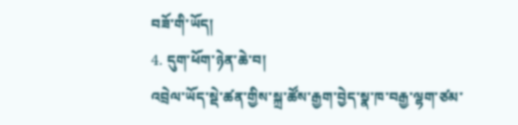བཟོ་གི་ཡོད།
4. དུག་ཕོག་ཉེན་ཆེ་བ།
འབྲེལ་ཡོད་སྡེ་ཚན་གྱིས་སྐྲ་ཚོས་རྒྱག་བྱེད་སྣ་ཁ་བརྒྱ་ལྷག་ཙམ་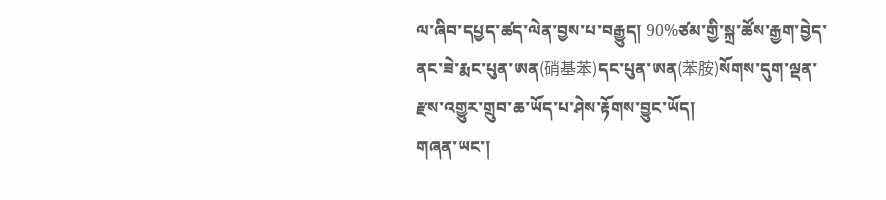ལ་ཞིབ་དཔྱད་ཚད་ལེན་བྱས་པ་བརྒྱུད། 90%ཙམ་གྱི་སྐྲ་ཚོས་རྒྱག་བྱེད་ནང་ཟེ་རྨང་པུན་ཨན(硝基苯)དང་པུན་ཨན(苯胺)སོགས་དུག་ལྡན་རྫས་འགྱུར་གྲུབ་ཆ་ཡོད་པ་ཤེས་རྟོགས་བྱུང་ཡོད།
གཞན་ཡང་།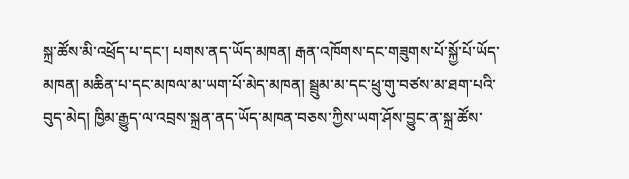སྐྲ་ཚོས་མི་འཕྲོད་པ་དང་། པགས་ནད་ཡོད་མཁན། རྒན་འཁོགས་དང་གཟུགས་པོ་སྐྱོ་པོ་ཡོད་མཁན། མཆིན་པ་དང་མཁལ་མ་ཡག་པོ་མེད་མཁན། སྦྲུམ་མ་དང་ཕྲུ་གུ་བཙས་མ་ཐག་པའི་བུད་མེད། ཁྱིམ་རྒྱུད་ལ་འབྲས་སྐྲན་ནད་ཡོད་མཁན་བཅས་ཀྱིས་ཡག་ཤོས་བྱུང་ན་སྐྲ་ཚོས་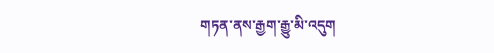གཏན་ནས་རྒྱག་རྒྱུ་མི་འདུག